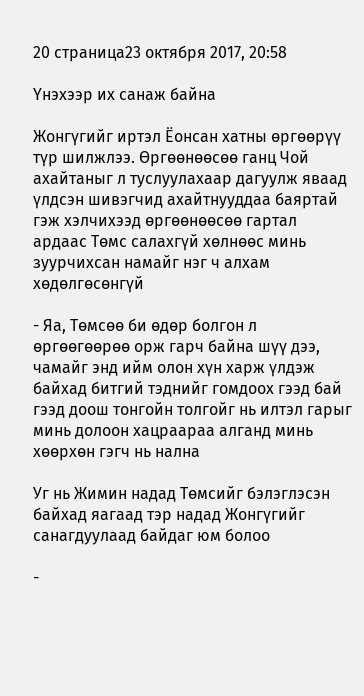20 страница23 октября 2017, 20:58

Үнэхээр их санаж байна

Жонгүгийг иртэл Ёонсан хатны өргөөрүү түр шилжлээ. Өргөөнөөсөө ганц Чой ахайтаныг л туслуулахаар дагуулж яваад үлдсэн шивэгчид ахайтнууддаа баяртай гэж хэлчихээд өргөөнөөсөө гартал ардаас Төмс салахгүй хөлнөөс минь зуурчихсан намайг нэг ч алхам хөдөлгөсөнгүй

- Яа, Төмсөө би өдөр болгон л өргөөгөөрөө орж гарч байна шүү дээ, чамайг энд ийм олон хүн харж үлдэж байхад битгий тэднийг гомдоох гээд бай гээд доош тонгойн толгойг нь илтэл гарыг минь долоон хацраараа алганд минь хөөрхөн гэгч нь нална

Уг нь Жимин надад Төмсийг бэлэглэсэн байхад яагаад тэр надад Жонгүгийг санагдуулаад байдаг юм болоо

-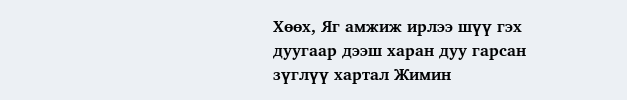Хөөх, Яг амжиж ирлээ шүү гэх дуугаар дээш харан дуу гарсан зүглүү хартал Жимин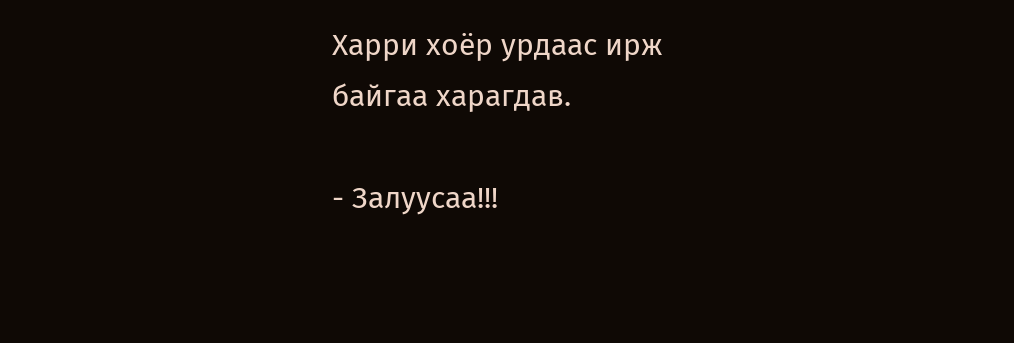Харри хоёр урдаас ирж байгаа харагдав.

- Залуусаа!!!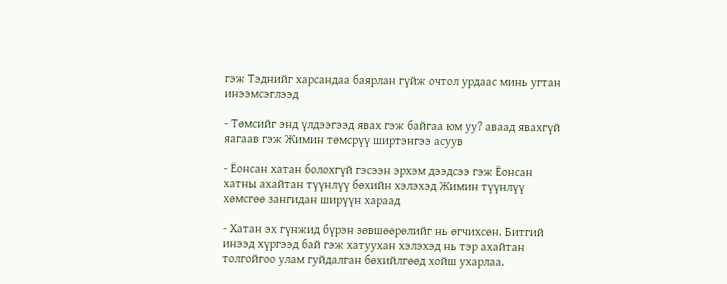гэж Тэднийг харсандаа баярлан гүйж очтол урдаас минь угтан инээмсэглээд

- Төмсийг энд үлдээгээд явах гэж байгаа юм уу? аваад явахгүй яагаав гэж Жимин төмсрүү ширтэнгээ асуув

- Ёонсан хатан болохгүй гэсээн эрхэм дээдсээ гэж Ёонсан хатны ахайтан түүнлүү бөхийн хэлэхэд Жимин түүнлүү хөмсгөө зангидан ширүүн хараад

- Хатан эх гүнжид бүрэн зөвшөөрөлийг нь өгчихсөн. Битгий инээд хүргээд бай гэж хатуухан хэлэхэд нь тэр ахайтан толгойгоо улам гуйдалган бөхийлгөөд хойш ухарлаа.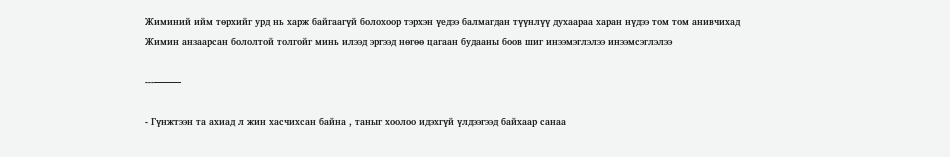Жиминий ийм төрхийг урд нь харж байгаагүй болохоор тэрхэн үедээ балмагдан түүнлүү духаараа харан нүдээ том том анивчихад Жимин анзаарсан бололтой толгойг минь илээд эргээд нөгөө цагаан будааны боов шиг инээмэглэлээ инээмсэглэлээ

---———

- Гүнжтээн та ахиад л жин хасчихсан байна , таныг хоолоо идэхгүй үлдээгээд байхаар санаа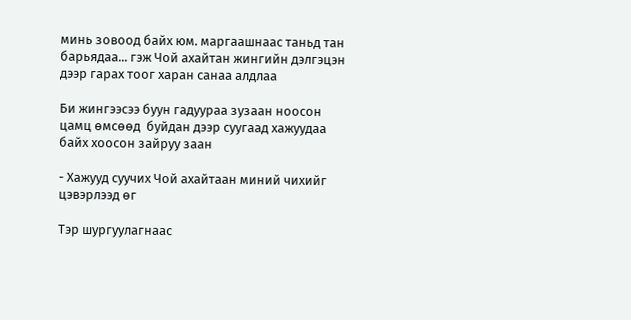минь зовоод байх юм. маргаашнаас таньд тан барьядаа... гэж Чой ахайтан жингийн дэлгэцэн дээр гарах тоог харан санаа алдлаа

Би жингээсээ буун гадуураа зузаан ноосон цамц өмсөөд  буйдан дээр суугаад хажуудаа байх хоосон зайруу заан

- Хажууд суучих Чой ахайтаан миний чихийг цэвэрлээд өг

Тэр шургуулагнаас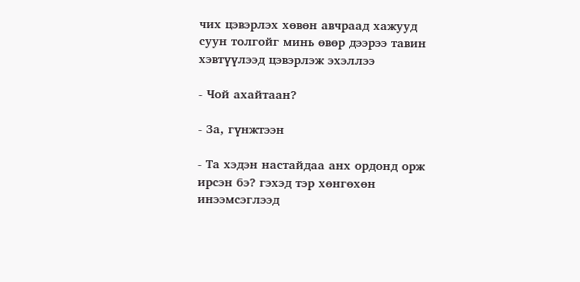чих цэвэрлэх хөвөн авчраад хажууд суун толгойг минь өвөр дээрээ тавин хэвтүүлээд цэвэрлэж эхэллээ

- Чой ахайтаан?

- За, гүнжтээн

- Та хэдэн настайдаа анх ордонд орж ирсэн бэ? гэхэд тэр хөнгөхөн инээмсэглээд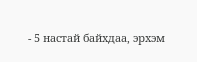- 5 настай байхдаа, эрхэм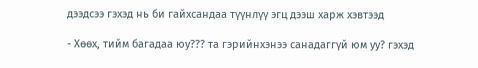дээдсээ гэхэд нь би гайхсандаа түүнлүү эгц дээш харж хэвтээд

- Хөөх, тийм багадаа юу??? та гэрийнхэнээ санадаггүй юм уу? гэхэд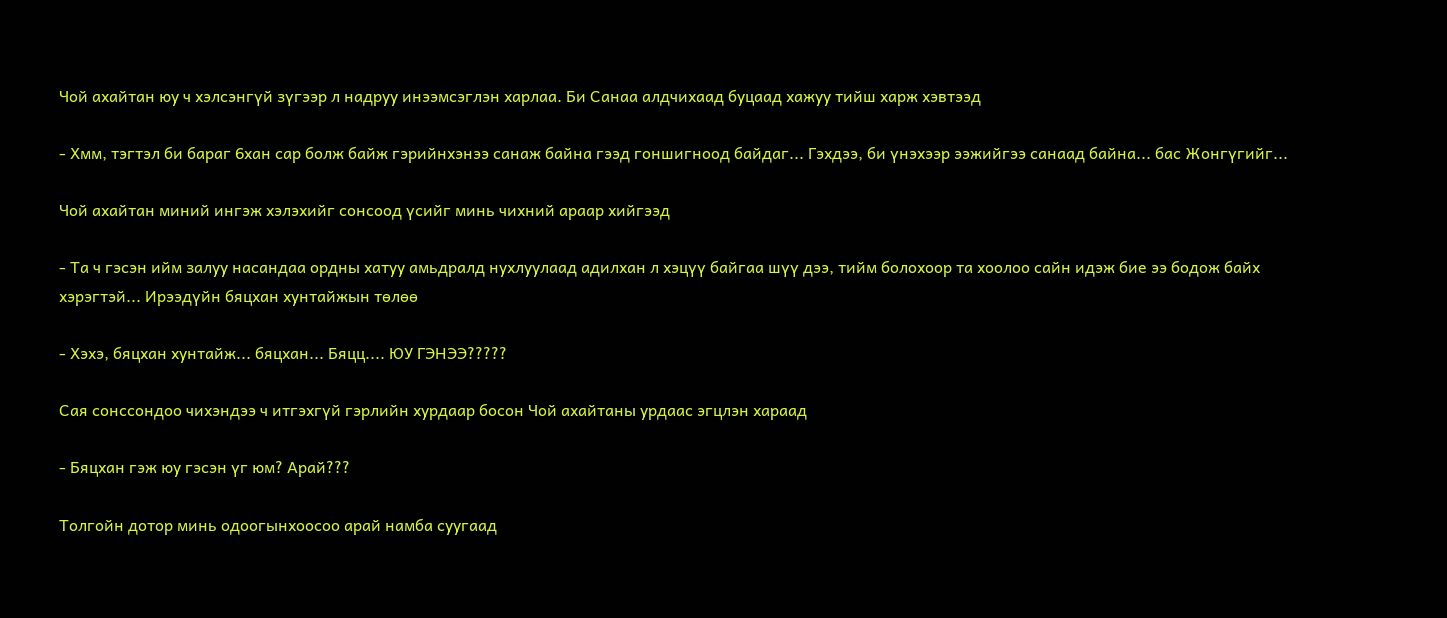Чой ахайтан юу ч хэлсэнгүй зүгээр л надруу инээмсэглэн харлаа. Би Санаа алдчихаад буцаад хажуу тийш харж хэвтээд

- Хмм, тэгтэл би бараг 6хан сар болж байж гэрийнхэнээ санаж байна гээд гоншигноод байдаг... Гэхдээ, би үнэхээр ээжийгээ санаад байна... бас Жонгүгийг...

Чой ахайтан миний ингэж хэлэхийг сонсоод үсийг минь чихний араар хийгээд

- Та ч гэсэн ийм залуу насандаа ордны хатуу амьдралд нухлуулаад адилхан л хэцүү байгаа шүү дээ, тийм болохоор та хоолоо сайн идэж бие ээ бодож байх хэрэгтэй... Ирээдүйн бяцхан хунтайжын төлөө

- Хэхэ, бяцхан хунтайж... бяцхан... Бяцц.... ЮУ ГЭНЭЭ?????

Сая сонссондоо чихэндээ ч итгэхгүй гэрлийн хурдаар босон Чой ахайтаны урдаас эгцлэн хараад

- Бяцхан гэж юу гэсэн үг юм? Арай???

Толгойн дотор минь одоогынхоосоо арай намба суугаад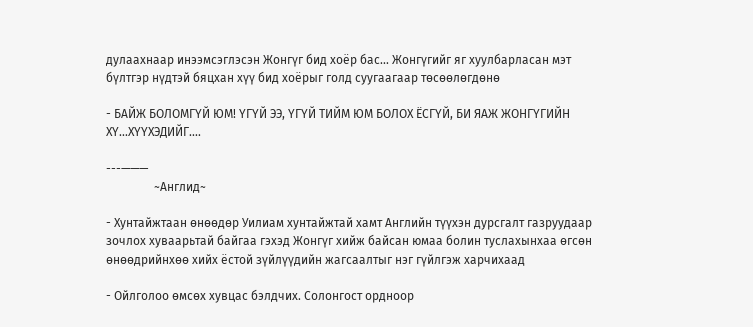дулаахнаар инээмсэглэсэн Жонгүг бид хоёр бас... Жонгүгийг яг хуулбарласан мэт бүлтгэр нүдтэй бяцхан хүү бид хоёрыг голд суугаагаар төсөөлөгдөнө

- БАЙЖ БОЛОМГҮЙ ЮМ! ҮГҮЙ ЭЭ, ҮГҮЙ ТИЙМ ЮМ БОЛОХ ЁСГҮЙ, БИ ЯАЖ ЖОНГҮГИЙН ХҮ...ХҮҮХЭДИЙГ....

---———
                ~Англид~

- Хунтайжтаан өнөөдөр Уилиам хунтайжтай хамт Английн түүхэн дурсгалт газруудаар зочлох хуваарьтай байгаа гэхэд Жонгүг хийж байсан юмаа болин туслахынхаа өгсөн өнөөдрийнхөө хийх ёстой зүйлүүдийн жагсаалтыг нэг гүйлгэж харчихаад

- Ойлголоо өмсөх хувцас бэлдчих. Солонгост ордноор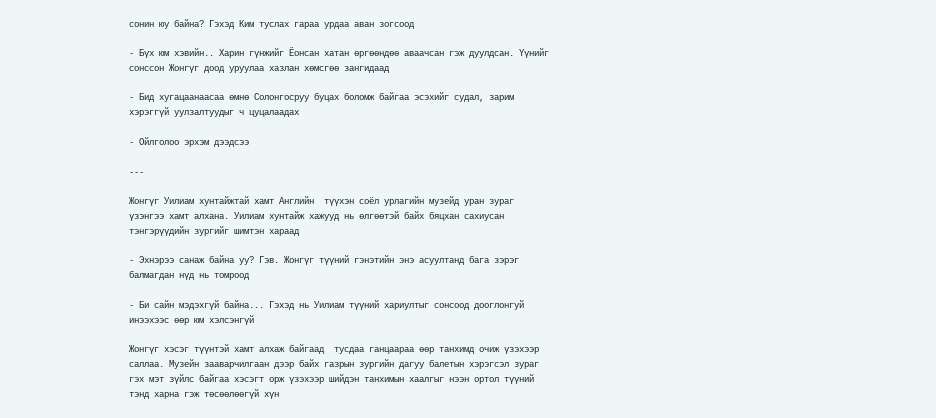сонин юу байна? Гэхэд Ким туслах гараа урдаа аван зогсоод

- Бүх юм хэвийн.. Харин гүнжийг Ёонсан хатан өргөөндөө аваачсан гэж дуулдсан. Үүнийг сонссон Жонгүг доод уруулаа хазлан хөмсгөө зангидаад

- Бид хугацаанаасаа өмнө Солонгосруу буцах боломж байгаа эсэхийг судал, зарим хэрэггүй уулзалтуудыг ч цуцалаадах

- Ойлголоо эрхэм дээдсээ

---

Жонгүг Уилиам хунтайжтай хамт Английн  түүхэн соёл урлагийн музейд уран зураг үзэнгээ хамт алхана. Уилиам хунтайж хажууд нь өлгөөтэй байх бяцхан сахиусан тэнгэрүүдийн зургийг шимтэн хараад

- Эхнэрээ санаж байна уу? Гэв. Жонгүг түүний гэнэтийн энэ асуултанд бага зэрэг балмагдан нүд нь томроод

- Би сайн мэдэхгүй байна... Гэхэд нь Уилиам түүний хариултыг сонсоод дооглонгуй инээхээс өөр юм хэлсэнгүй

Жонгүг хэсэг түүнтэй хамт алхаж байгаад  тусдаа ганцаараа өөр танхимд очиж үзэхээр саллаа. Музейн зааварчилгаан дээр байх газрын зургийн дагуу балетын хэрэгсэл зураг гэх мэт зүйлс байгаа хэсэгт орж үзэхээр шийдэн танхимын хаалгыг нээн ортол түүний тэнд харна гэж төсөөлөөгүй хүн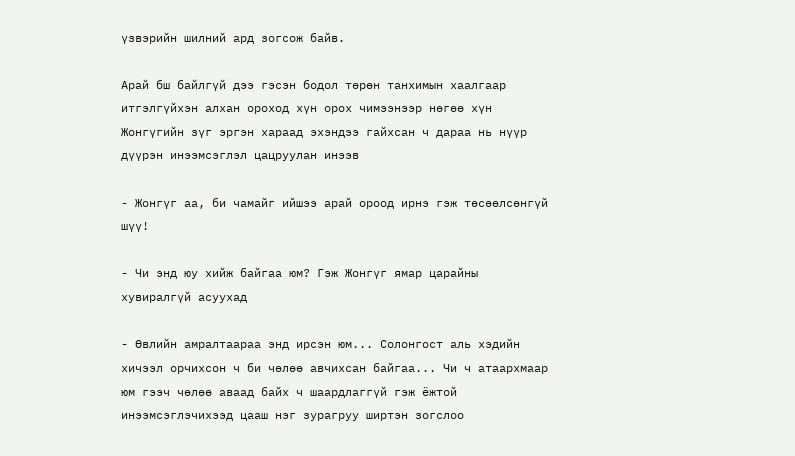үзвэрийн шилний ард зогсож байв.

Арай бш байлгүй дээ гэсэн бодол төрөн танхимын хаалгаар итгэлгүйхэн алхан ороход хүн орох чимээнээр нөгөө хүн Жонгүгийн зүг эргэн хараад эхэндээ гайхсан ч дараа нь нүүр дүүрэн инээмсэглэл цацруулан инээв

- Жонгүг аа, би чамайг ийшээ арай ороод ирнэ гэж төсөөлсөнгүй шүү!

- Чи энд юу хийж байгаа юм? Гэж Жонгүг ямар царайны хувиралгүй асуухад

- Өвлийн амралтаараа энд ирсэн юм... Солонгост аль хэдийн хичээл орчихсон ч би чөлөө авчихсан байгаа... Чи ч атаархмаар юм гээч чөлөө аваад байх ч шаардлаггүй гэж ёжтой инээмсэглэчихээд цааш нэг зурагруу ширтэн зогслоо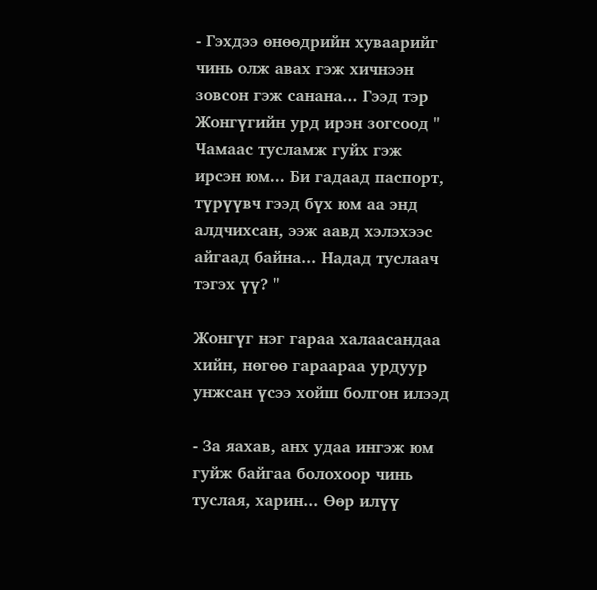- Гэхдээ өнөөдрийн хуваарийг чинь олж авах гэж хичнээн зовсон гэж санана... Гээд тэр Жонгүгийн урд ирэн зогсоод " Чамаас тусламж гуйх гэж ирсэн юм... Би гадаад паспорт, түрүүвч гээд бүх юм аа энд алдчихсан, ээж аавд хэлэхээс айгаад байна... Надад туслаач тэгэх үү? "

Жонгүг нэг гараа халаасандаа хийн, нөгөө гараараа урдуур унжсан үсээ хойш болгон илээд

- За яахав, анх удаа ингэж юм гуйж байгаа болохоор чинь туслая, харин... Өөр илүү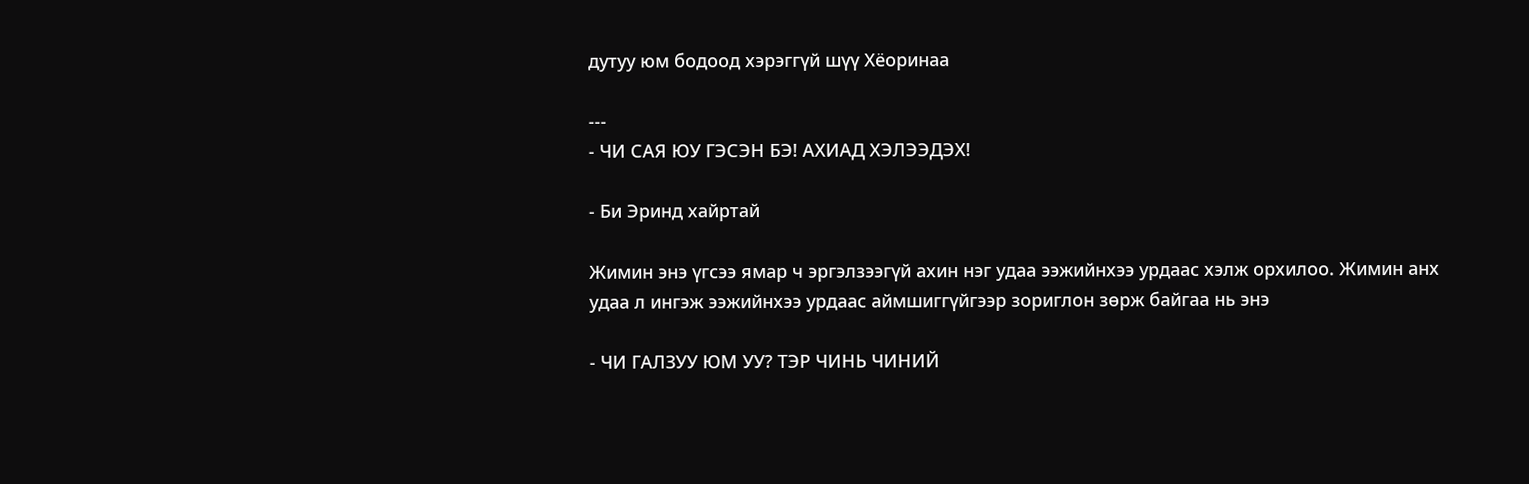дутуу юм бодоод хэрэггүй шүү Хёоринаа

---
- ЧИ САЯ ЮУ ГЭСЭН БЭ! АХИАД ХЭЛЭЭДЭХ!

- Би Эринд хайртай

Жимин энэ үгсээ ямар ч эргэлзээгүй ахин нэг удаа ээжийнхээ урдаас хэлж орхилоо. Жимин анх удаа л ингэж ээжийнхээ урдаас аймшиггүйгээр зориглон зөрж байгаа нь энэ

- ЧИ ГАЛЗУУ ЮМ УУ? ТЭР ЧИНЬ ЧИНИЙ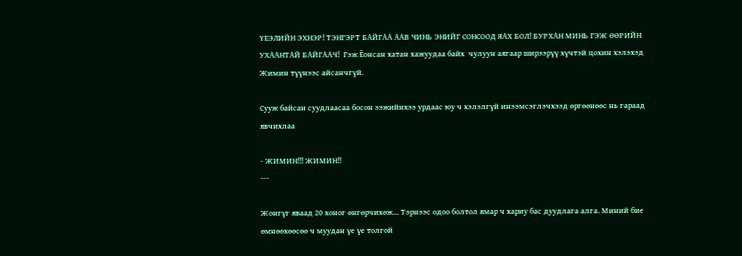ҮЕЭЛИЙН ЭХНЭР! ТЭНГЭРТ БАЙГАА ААВ ЧИНЬ ЭНИЙГ СОНСООД ЯАХ БОЛ! БУРХАН МИНЬ ГЭЖ ӨӨРИЙН УХААНТАЙ БАЙГААЧ!  Гэж Ёонсан хатан хажуудаа байх  чулуун аягаар ширээрүү хүчтэй цохин хэлэхэд Жимин түүнээс айсанчгүй.

Сууж байсан суудлаасаа босон ээжийнхээ урдаас юу ч хэлэлгүй инээмсэглэчхээд өргөөнөөс нь гараад явчихлаа

- ЖИМИН!!! ЖИМИН!!
---

Жонгүг яваад 20 хоног өнгөрчихөж... Тэрнээс одоо болтол ямар ч хариу бас дуудлага алга. Миний бие өмнөөхөөсөө ч муудан үе үе толгой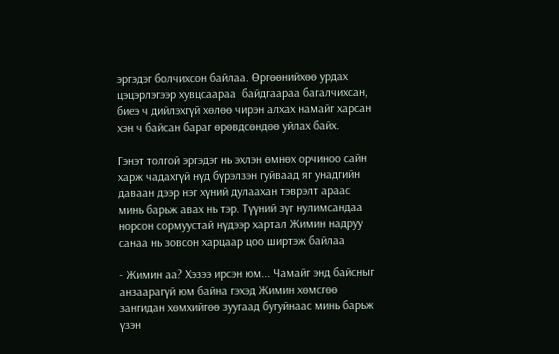эргэдэг болчихсон байлаа. Өргөөнийхөө урдах цэцэрлэгээр хувцсаараа  байдгаараа багалчихсан, биеэ ч дийлэхгүй хөлөө чирэн алхах намайг харсан хэн ч байсан бараг өрөвдсөндөө уйлах байх.

Гэнэт толгой эргэдэг нь эхлэн өмнөх орчиноо сайн харж чадахгүй нүд бүрэлзэн гуйваад яг унадгийн даваан дээр нэг хүний дулаахан тэврэлт араас  минь барьж авах нь тэр. Түүний зүг нулимсандаа норсон сормуустай нүдээр хартал Жимин надруу санаа нь зовсон харцаар цоо ширтэж байлаа

- Жимин аа? Хэзээ ирсэн юм... Чамайг энд байсныг анзаарагүй юм байна гэхэд Жимин хөмсгөө зангидан хөмхийгөө зуугаад бугуйнаас минь барьж үзэн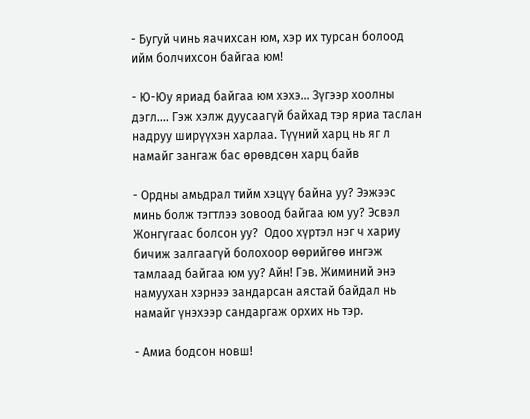- Бугуй чинь яачихсан юм, хэр их турсан болоод ийм болчихсон байгаа юм!

- Ю-Юу яриад байгаа юм хэхэ... Зүгээр хоолны дэгл.... Гэж хэлж дуусаагүй байхад тэр яриа таслан надруу ширүүхэн харлаа. Түүний харц нь яг л намайг зангаж бас өрөвдсөн харц байв

- Ордны амьдрал тийм хэцүү байна уу? Ээжээс минь болж тэгтлээ зовоод байгаа юм уу? Эсвэл Жонгүгаас болсон уу?  Одоо хүртэл нэг ч хариу бичиж залгаагүй болохоор өөрийгөө ингэж тамлаад байгаа юм уу? Айн! Гэв. Жиминий энэ намуухан хэрнээ зандарсан аястай байдал нь намайг үнэхээр сандаргаж орхих нь тэр.

- Амиа бодсон новш!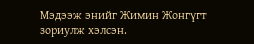Мэдээж энийг Жимин Жонгүгт зориулж хэлсэн.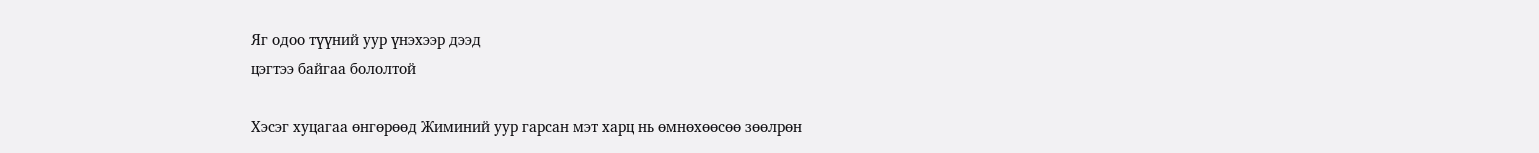Яг одоо түүний уур үнэхээр дээд
цэгтээ байгаа бололтой

Хэсэг хуцагаа өнгөрөөд Жиминий уур гарсан мэт харц нь өмнөхөөсөө зөөлрөн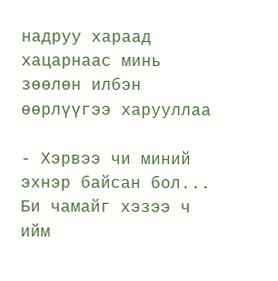надруу хараад хацарнаас минь зөөлөн илбэн өөрлүүгээ харууллаа

- Хэрвээ чи миний эхнэр байсан бол... Би чамайг хэзээ ч ийм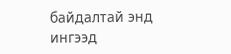байдалтай энд ингээд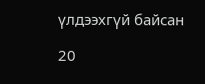үлдээхгүй байсан

20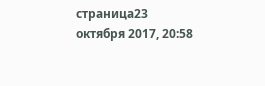страница23 октября 2017, 20:58